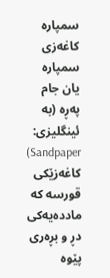سمپارە
کاغەزی سمپارە یان جام پەڕە (بە ئینگلیزی: Sandpaper) کاغەزێکی قورسە کە ماددەیەکی دڕ و بڕەری پێوە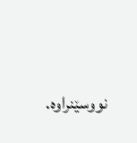نووسێنراوە.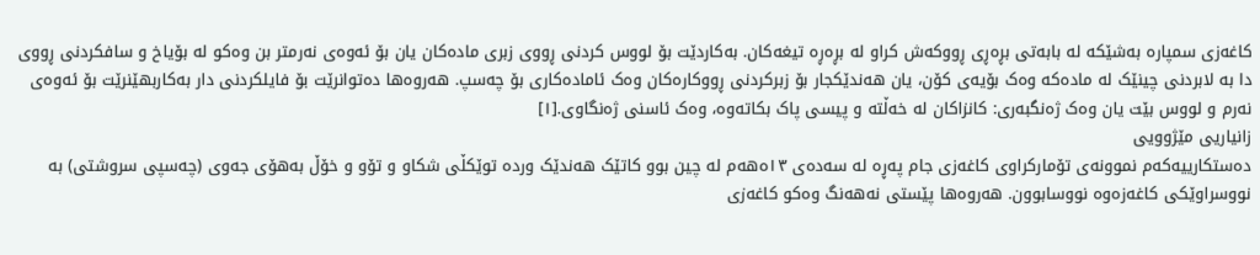کاغەزی سمپارە بەشێکە لە بابەتی بڕەڕی ڕووکەش کراو لە بڕەڕە تیغەکان. بەکاردێت بۆ لووس کردنی ڕووی زبری مادەکان یان بۆ ئەوەی نەرمتر بن وەکو لە بۆیاخ و سافکردنی ڕووی دا بە لابردنی چینێک لە مادەکە وەک بۆیەی کۆن، یان ھەندێکجار بۆ زبرکردنی ڕووکارەکان وەک ئامادەکاری بۆ چەسپ. ھەروەھا دەتوانرێت بۆ فایلکردنی دار بەکاربھێنرێت بۆ ئەوەی نەرم و لووس بێت یان وەک ژەنگبەری: کانزاکان لە خەڵتە و پیسی پاک بکاتەوە، وەک ئاسنی ژەنگاوی.[١]
زانیاریی مێژوویی
دەستکارییەکەم نموونەی تۆمارکراوی کاغەزی جام پەڕە لە سەدەی ١٣ەھەم لە چین بوو کاتێک ھەندێک وردە توێکڵی شکاو و تۆو و خۆڵ بەھۆی جەوی (چەسپی سروشتی) بە نووسراوێکی کاغەزەوە نووسابوون. ھەروەھا پێستی نەھەنگ وەکو کاغەزی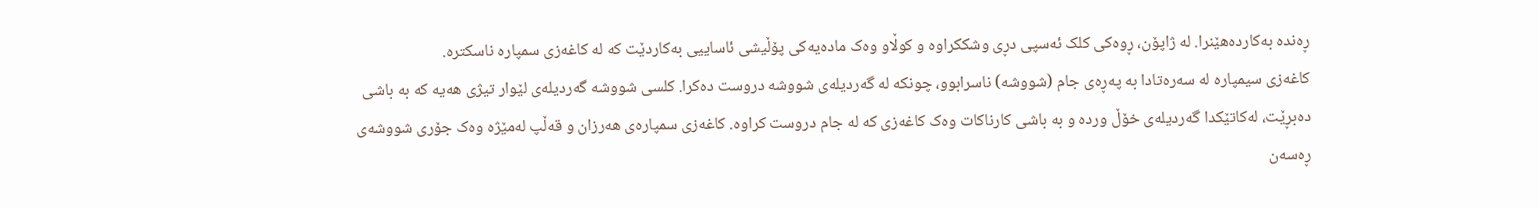ڕەندە بەکاردەھێنرا. لە ژاپۆن، ڕوەکی کلک ئەسپی دڕی وشککراوە و کوڵاو وەک مادەیەکی پۆڵیشی ئاساییی بەکاردێت کە لە کاغەزی سمپارە ناسکترە.
کاغەزی سیمپارە لە سەرەتادا بە پەڕەی جام (شووشە) ناسرابوو، چونکە لە گەردیلەی شووشە دروست دەکرا. کلسی شووشە گەردیلەی لێوار تیژی ھەیە کە بە باشی دەبڕێت، لەکاتێکدا گەردیلەی خۆڵ وردە و بە باشی کارناکات وەک کاغەزی کە لە جام دروست کراوە. کاغەزی سمپارەی ھەرزان و قەڵپ لەمێژە وەک جۆری شووشەی ڕەسەن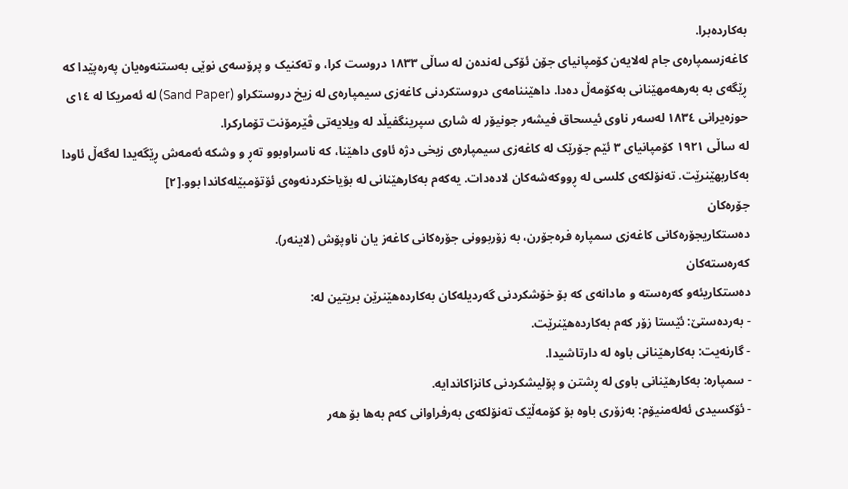بەکاردەبرا.
کاغەزسمپارەی جام لەلایەن کۆمپانیای جۆن ئۆکی لەندەن لە ساڵی ١٨٣٣ دروست کرا، و تەکنیک و پرۆسەی نوێی بەستنەوەیان پەرەپێدا کە ڕێگەی بە بەرھەمھێنانی بەکۆمەڵ دەدا. داھێننامەی دروستکردنی کاغەزی سیمپارەی لە زیخ دروستکراو (Sand Paper) لە ئەمریکا لە ١٤ی حوزەیرانی ١٨٣٤ لەسەر ناوی ئیسحاق فیشەر جونیۆر لە شاری سپرینگفیڵد لە ویلایەتی ڤێرمۆنت تۆمارکرا.
لە ساڵی ١٩٢١ کۆمپانیای ٣ ئێم جۆرێک لە کاغەزی سیمپارەی زیخی دژە ئاوی داھێنا، کە ناسراوبوو تەڕ و وشکە ئەمەش ڕێگەیدا لەگەڵ ئاودا بەکاربھێنرێت. تەنۆلکەی کلسی لە ڕووکەشەکان لادەدات. یەکەم بەکارھێنانی لە بۆیاخکردنەوەی ئۆتۆمبێلەکاندا بوو.[٢]
جۆرەکان
دەستکاریجۆرەکانی کاغەزی سمپارە فرەجۆرن، بە زۆربوونی جۆرەکانی کاغەز یان ناوپۆش (لاینەر).
کەرەستەکان
دەستکاریئەو کەرەستە و مادانەی کە بۆ خۆشکردنی گەردیلەکان بەکاردەھێنرێن بریتین لە:
- بەردەستێ: ئێستا زۆر کەم بەکاردەھێنرێت.
- گارنەیت: بەکارھێنانی باوە لە دارتاشیدا.
- سمپارە: بەکارھێنانی باوی لە ڕشتن و پۆلیشکردنی کانزاکاندایە.
- ئۆکسیدی ئەلەمنیۆم: بەزۆری باوە بۆ کۆمەڵێک تەنۆلکەی بەرفراوانی کەم بەھا بۆ ھەر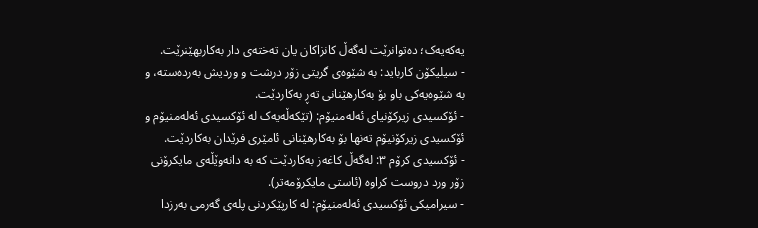یەکەیەک؛ دەتوانرێت لەگەڵ کانزاکان یان تەختەی دار بەکاربھێنرێت.
- سیلیکۆن کارباید: بە شێوەی گریتی زۆر درشت و وردیش بەردەستە، و بە شێوەیەکی باو بۆ بەکارھێنانی تەڕ بەکاردێت.
- ئۆکسیدی زیرکۆنیای ئەلەمنیۆم: (تێکەڵەیەک لە ئۆکسیدی ئەلەمنیۆم و ئۆکسیدی زیرکۆنیۆم تەنھا بۆ بەکارھێنانی ئامێری فرێدان بەکاردێت.
- ئۆکسیدی کرۆم ٣: لەگەڵ کاغەز بەکاردێت کە بە دانەوێڵەی مایکرۆنی زۆر ورد دروست کراوە (ئاستی مایکرۆمەتر).
- سیرامیکی ئۆکسیدی ئەلەمنیۆم: لە کارپێکردنی پلەی گەرمی بەرزدا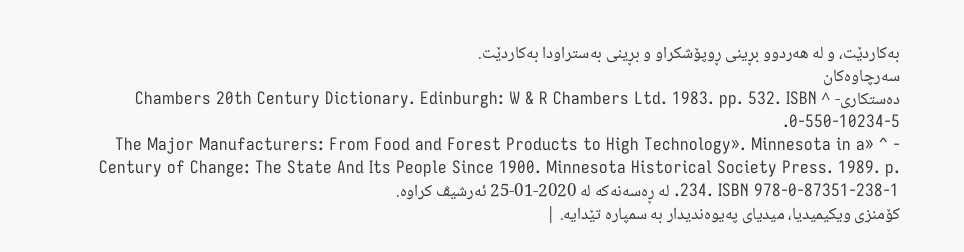بەکاردێت، و لە ھەردوو بڕینی ڕوپۆشکراو و بڕینی بەستراودا بەکاردێت.
سەرچاوەکان
دەستکاری- ^ Chambers 20th Century Dictionary. Edinburgh: W & R Chambers Ltd. 1983. pp. 532. ISBN 0-550-10234-5.
- ^ «The Major Manufacturers: From Food and Forest Products to High Technology». Minnesota in a Century of Change: The State And Its People Since 1900. Minnesota Historical Society Press. 1989. p. 234. ISBN 978-0-87351-238-1. لە ڕەسەنەکە لە 2020-01-25 ئەرشیڤ کراوە.
کۆمنزی ویکیمیدیا، میدیای پەیوەندیدار بە سمپارە تێدایە. |